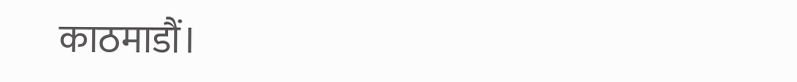काठमाडौं।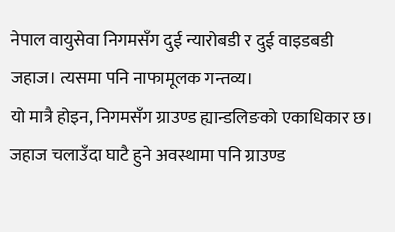नेपाल वायुसेवा निगमसँग दुई न्यारोबडी र दुई वाइडबडी जहाज। त्यसमा पनि नाफामूलक गन्तव्य।
यो मात्रै होइन, निगमसँग ग्राउण्ड ह्यान्डलिङको एकाधिकार छ। जहाज चलाउँदा घाटै हुने अवस्थामा पनि ग्राउण्ड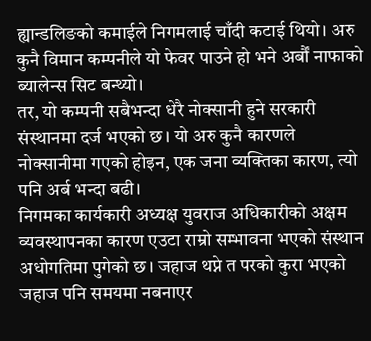ह्यान्डलिङको कमाईले निगमलाई चाँदी कटाई थियो। अरु कुनै विमान कम्पनीले यो फेवर पाउने हो भने अर्बौं नाफाको ब्यालेन्स सिट बन्थ्यो।
तर, यो कम्पनी सबैभन्दा धेरै नोक्सानी हुने सरकारी संस्थानमा दर्ज भएको छ। यो अरु कुनै कारणले नोक्सानीमा गएको होइन, एक जना व्यक्तिका कारण, त्यो पनि अर्ब भन्दा बढी।
निगमका कार्यकारी अध्यक्ष युवराज अधिकारीको अक्षम व्यवस्थापनका कारण एउटा राम्रो सम्भावना भएको संस्थान अधोगतिमा पुगेको छ। जहाज थप्ने त परको कुरा भएको जहाज पनि समयमा नबनाएर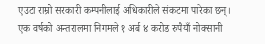एउटा राम्रो सरकारी कम्पनीलाई अधिकारीले संकटमा पारेका छन्। एक वर्षको अन्तरालमा निगमले १ अर्ब ४ करोड रुपैयाँ नोक्सानी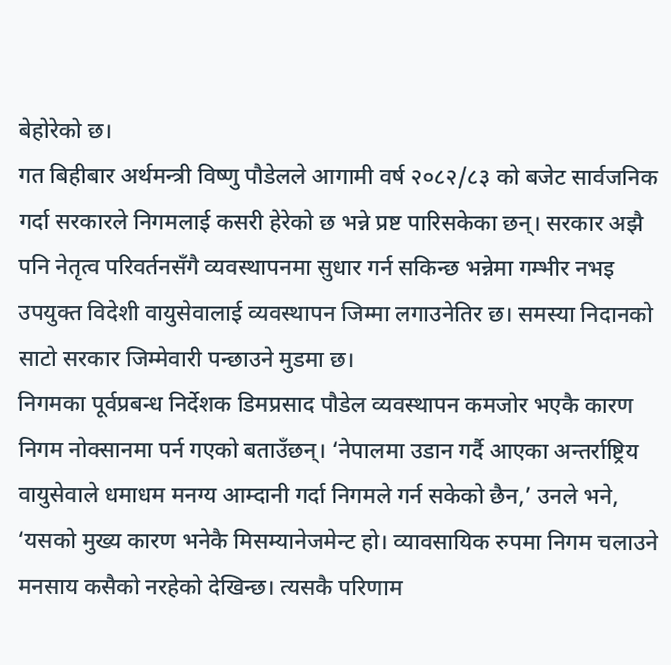बेहोरेको छ।
गत बिहीबार अर्थमन्त्री विष्णु पौडेलले आगामी वर्ष २०८२/८३ को बजेट सार्वजनिक गर्दा सरकारले निगमलाई कसरी हेरेको छ भन्ने प्रष्ट पारिसकेका छन्। सरकार अझै पनि नेतृत्व परिवर्तनसँगै व्यवस्थापनमा सुधार गर्न सकिन्छ भन्नेमा गम्भीर नभइ उपयुक्त विदेशी वायुसेवालाई व्यवस्थापन जिम्मा लगाउनेतिर छ। समस्या निदानको साटो सरकार जिम्मेवारी पन्छाउने मुडमा छ।
निगमका पूर्वप्रबन्ध निर्देशक डिमप्रसाद पौडेल व्यवस्थापन कमजोर भएकै कारण निगम नोक्सानमा पर्न गएको बताउँछन्। ‘नेपालमा उडान गर्दै आएका अन्तर्राष्ट्रिय वायुसेवाले धमाधम मनग्य आम्दानी गर्दा निगमले गर्न सकेको छैन,’ उनले भने, ‘यसको मुख्य कारण भनेकै मिसम्यानेजमेन्ट हो। व्यावसायिक रुपमा निगम चलाउने मनसाय कसैको नरहेको देखिन्छ। त्यसकै परिणाम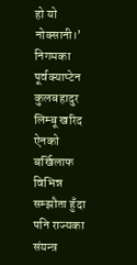हो यो नोक्सानी।’
निगमका पूर्वक्याप्टेन कुलबहादुर लिम्बू खरिद ऐनको बर्खिलाफ विभिन्न सम्झौता हुँदा पनि राज्यका संयन्त्र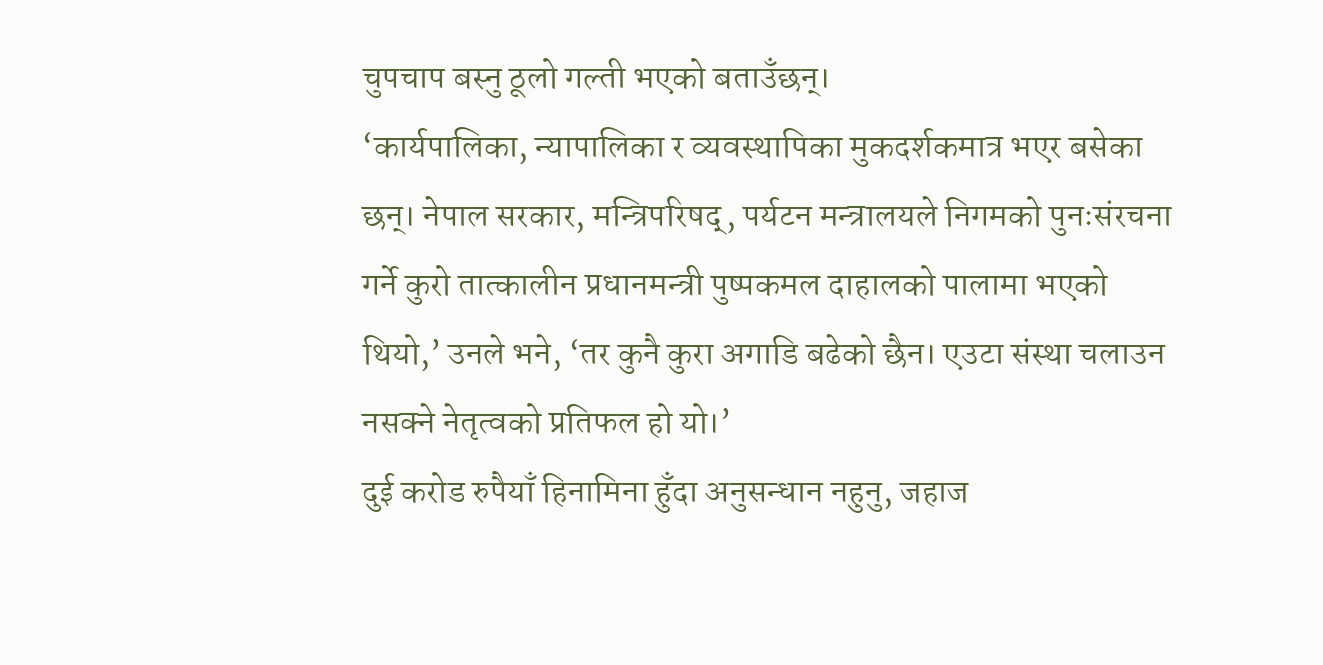चुपचाप बस्नु ठूलो गल्ती भएको बताउँछन्।
‘कार्यपालिका, न्यापालिका र व्यवस्थापिका मुकदर्शकमात्र भएर बसेका छन्। नेपाल सरकार, मन्त्रिपरिषद्, पर्यटन मन्त्रालयले निगमको पुनःसंरचना गर्ने कुरो तात्कालीन प्रधानमन्त्री पुष्पकमल दाहालको पालामा भएको थियो,’ उनले भने, ‘तर कुनै कुरा अगाडि बढेको छैन। एउटा संस्था चलाउन नसक्ने नेतृत्वको प्रतिफल हो यो।’
दुई करोड रुपैयाँ हिनामिना हुँदा अनुसन्धान नहुनु, जहाज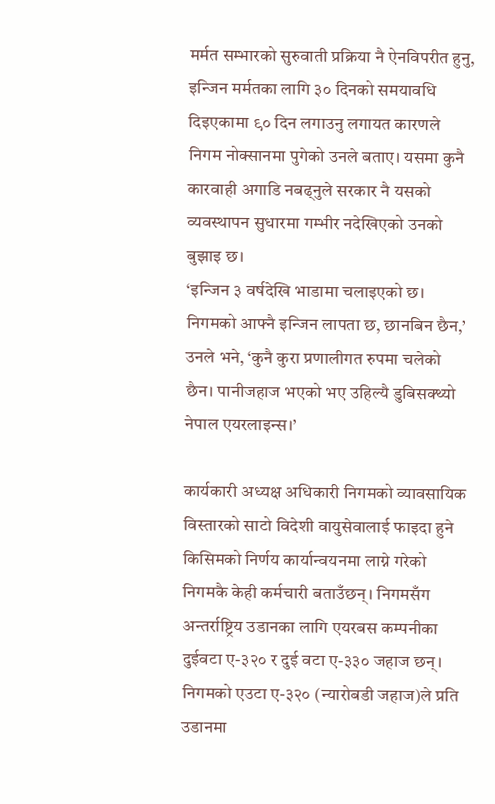मर्मत सम्भारको सुरुवाती प्रक्रिया नै ऐनविपरीत हुनु, इन्जिन मर्मतका लागि ३० दिनको समयावधि दिइएकामा ९० दिन लगाउनु लगायत कारणले निगम नोक्सानमा पुगेको उनले बताए। यसमा कुनै कारवाही अगाडि नबढ्नुले सरकार नै यसको व्यवस्थापन सुधारमा गम्भीर नदेखिएको उनको बुझाइ छ।
‘इन्जिन ३ वर्षदेखि भाडामा चलाइएको छ। निगमको आफ्नै इन्जिन लापता छ, छानबिन छैन,’ उनले भने, ‘कुनै कुरा प्रणालीगत रुपमा चलेको छैन। पानीजहाज भएको भए उहिल्यै डुबिसक्थ्यो नेपाल एयरलाइन्स।’

कार्यकारी अध्यक्ष अधिकारी निगमको व्यावसायिक विस्तारको साटो विदेशी वायुसेवालाई फाइदा हुने किसिमको निर्णय कार्यान्वयनमा लाग्ने गरेको निगमकै केही कर्मचारी बताउँछन्। निगमसँग अन्तर्राष्ट्रिय उडानका लागि एयरबस कम्पनीका दुईवटा ए-३२० र दुई वटा ए-३३० जहाज छन्।
निगमको एउटा ए-३२० (न्यारोबडी जहाज)ले प्रति उडानमा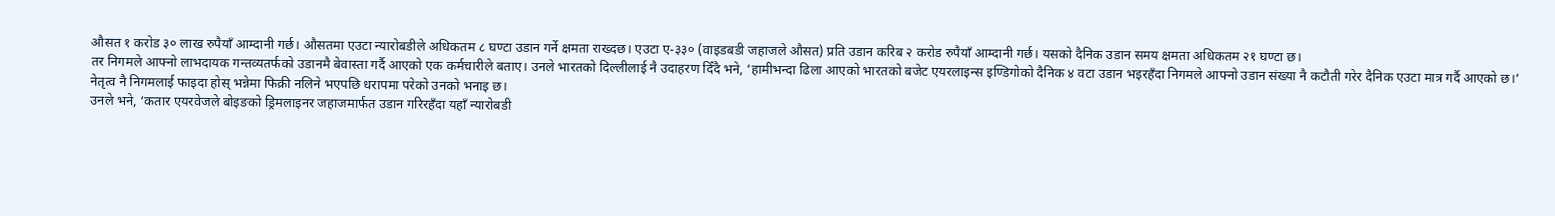औसत १ करोड ३० लाख रुपैयाँ आम्दानी गर्छ। औसतमा एउटा न्यारोबडीले अधिकतम ८ घण्टा उडान गर्ने क्षमता राख्दछ। एउटा ए-३३० (वाइडबडी जहाजले औसत) प्रति उडान करिब २ करोड रुपैयाँ आम्दानी गर्छ। यसको दैनिक उडान समय क्षमता अधिकतम २१ घण्टा छ।
तर निगमले आफ्नो लाभदायक गन्तव्यतर्फको उडानमै बेवास्ता गर्दै आएको एक कर्मचारीले बताए। उनले भारतको दिल्लीलाई नै उदाहरण दिँदै भने, ‘हामीभन्दा ढिला आएको भारतको बजेट एयरलाइन्स इण्डिगोको दैनिक ४ वटा उडान भइरहँदा निगमले आफ्नो उडान संख्या नै कटौती गरेर दैनिक एउटा मात्र गर्दै आएको छ।’
नेतृत्व नै निगमलाई फाइदा होस् भन्नेमा फिक्री नलिने भएपछि धरापमा परेको उनको भनाइ छ।
उनले भने, ‘कतार एयरवेजले बोइङको ड्रिमलाइनर जहाजमार्फत उडान गरिरहँदा यहाँ न्यारोबडी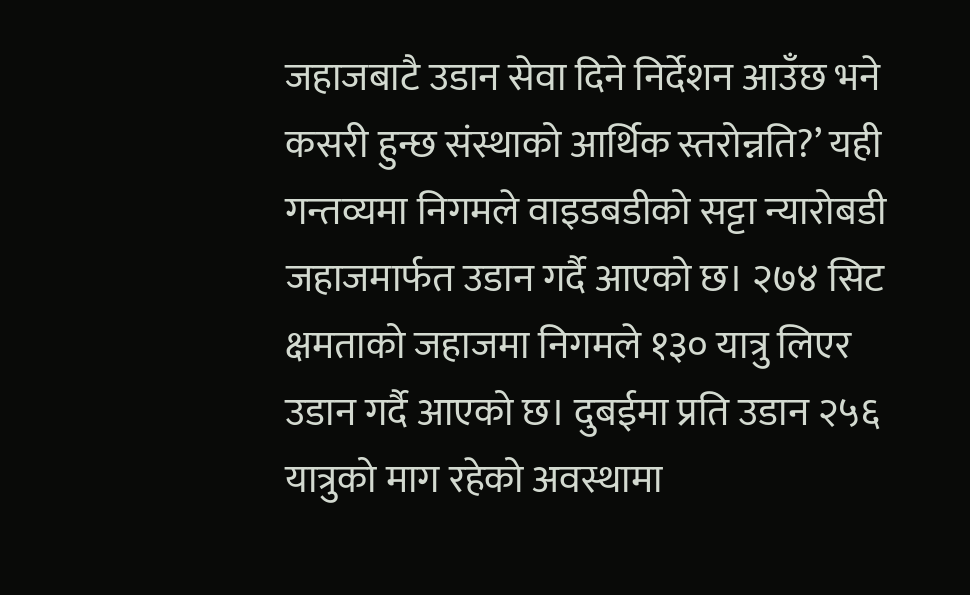जहाजबाटै उडान सेवा दिने निर्देशन आउँछ भने कसरी हुन्छ संस्थाको आर्थिक स्तरोन्नति?’ यही गन्तव्यमा निगमले वाइडबडीको सट्टा न्यारोबडी जहाजमार्फत उडान गर्दै आएको छ। २७४ सिट क्षमताको जहाजमा निगमले १३० यात्रु लिएर उडान गर्दै आएको छ। दुबईमा प्रति उडान २५६ यात्रुको माग रहेको अवस्थामा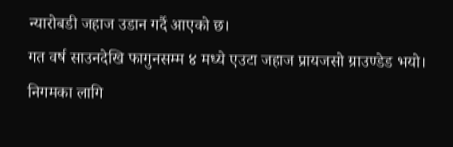न्यारोबडी जहाज उडान गर्दै आएको छ।
गत वर्ष साउनदेखि फागुनसम्म ४ मध्ये एउटा जहाज प्रायजसो ग्राउण्डेड भयो। निगमका लागि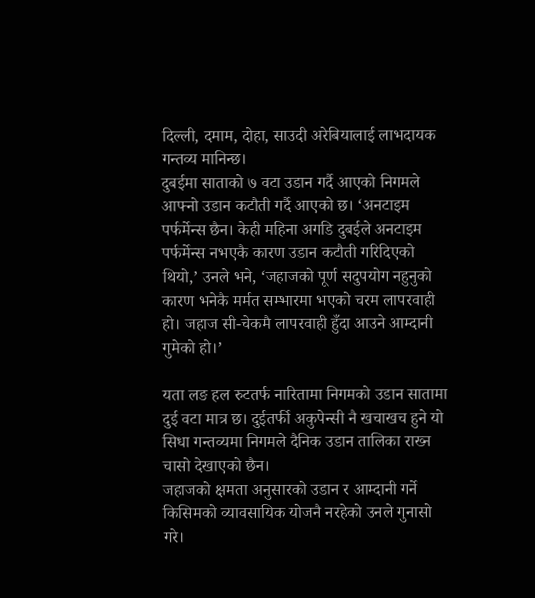दिल्ली, दमाम, दोहा, साउदी अरेबियालाई लाभदायक गन्तव्य मानिन्छ।
दुबईमा साताको ७ वटा उडान गर्दै आएको निगमले आफ्नो उडान कटौती गर्दै आएको छ। ‘अनटाइम पर्फर्मेन्स छैन। केही महिना अगडि दुबईले अनटाइम पर्फर्मेन्स नभएकै कारण उडान कटौती गरिदिएको थियो,’ उनले भने, ‘जहाजको पूर्ण सदुपयोग नहुनुको कारण भनेकै मर्मत सम्भारमा भएको चरम लापरवाही हो। जहाज सी-चेकमै लापरवाही हुँदा आउने आम्दानी गुमेको हो।’

यता लङ हल रुटतर्फ नारितामा निगमको उडान सातामा दुई वटा मात्र छ। दुईतर्फी अकुपेन्सी नै खचाखच हुने यो सिधा गन्तव्यमा निगमले दैनिक उडान तालिका राख्न चासो देखाएको छैन।
जहाजको क्षमता अनुसारको उडान र आम्दानी गर्ने किसिमको व्यावसायिक योजनै नरहेको उनले गुनासो गरे।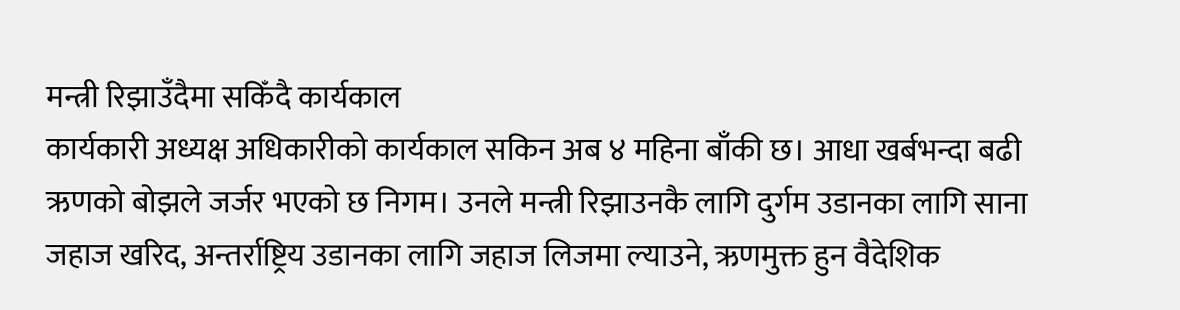मन्त्री रिझाउँदैमा सकिँदै कार्यकाल
कार्यकारी अध्यक्ष अधिकारीको कार्यकाल सकिन अब ४ महिना बाँकी छ। आधा खर्बभन्दा बढी ऋणको बोझले जर्जर भएको छ निगम। उनले मन्त्री रिझाउनकै लागि दुर्गम उडानका लागि साना जहाज खरिद, अन्तर्राष्ट्रिय उडानका लागि जहाज लिजमा ल्याउने, ऋणमुक्त हुन वैदेशिक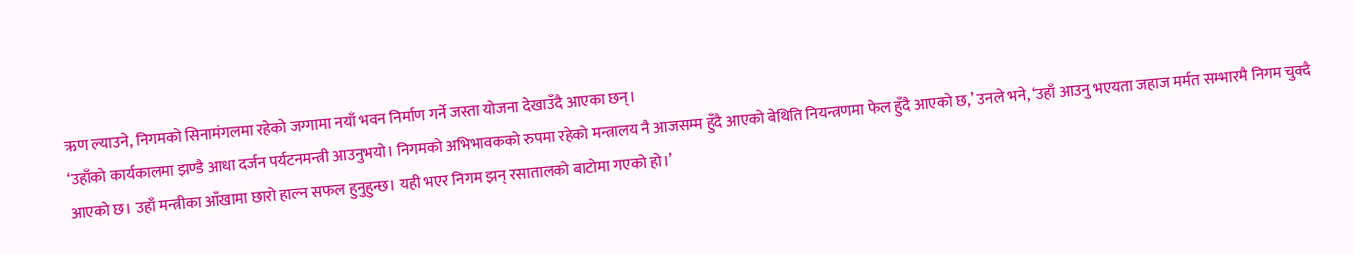ऋण ल्याउने, निगमको सिनामंगलमा रहेको जग्गामा नयाँ भवन निर्माण गर्ने जस्ता योजना देखाउँदै आएका छन्।
‘उहाँको कार्यकालमा झण्डै आधा दर्जन पर्यटनमन्त्री आउनुभयो। निगमको अभिभावकको रुपमा रहेको मन्त्रालय नै आजसम्म हुँदै आएको बेथिति नियन्त्रणमा फेल हुँदै आएको छ,’ उनले भने, ‘उहाँ आउनु भएयता जहाज मर्मत सम्भारमै निगम चुक्दै आएको छ। उहाँ मन्त्रीका आँखामा छारो हाल्न सफल हुनुहुन्छ। यही भएर निगम झन् रसातालको बाटोमा गएको हो।’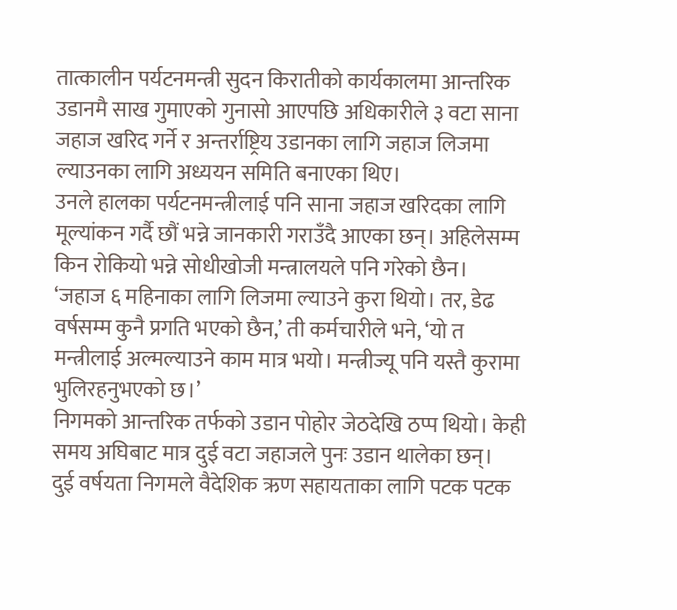तात्कालीन पर्यटनमन्त्री सुदन किरातीको कार्यकालमा आन्तरिक उडानमै साख गुमाएको गुनासो आएपछि अधिकारीले ३ वटा साना जहाज खरिद गर्ने र अन्तर्राष्ट्रिय उडानका लागि जहाज लिजमा ल्याउनका लागि अध्ययन समिति बनाएका थिए।
उनले हालका पर्यटनमन्त्रीलाई पनि साना जहाज खरिदका लागि मूल्यांकन गर्दै छौं भन्ने जानकारी गराउँदै आएका छन्। अहिलेसम्म किन रोकियो भन्ने सोधीखोजी मन्त्रालयले पनि गरेको छैन।
‘जहाज ६ महिनाका लागि लिजमा ल्याउने कुरा थियो। तर, डेढ वर्षसम्म कुनै प्रगति भएको छैन,’ ती कर्मचारीले भने, ‘यो त मन्त्रीलाई अल्मल्याउने काम मात्र भयो। मन्त्रीज्यू पनि यस्तै कुरामा भुलिरहनुभएको छ।’
निगमको आन्तरिक तर्फको उडान पोहोर जेठदेखि ठप्प थियो। केही समय अघिबाट मात्र दुई वटा जहाजले पुनः उडान थालेका छन्।
दुई वर्षयता निगमले वैदेशिक ऋण सहायताका लागि पटक पटक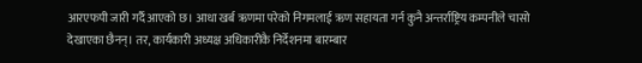आरएफपी जारी गर्दै आएको छ। आधा खर्ब ऋणमा परेको निगमलाई ऋण सहायता गर्न कुनै अन्तर्राष्ट्रिय कम्पनीले चासो देखाएका छैनन्। तर, कार्यकारी अध्यक्ष अधिकारीकै निर्देशनमा बारम्बार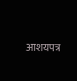आशयपत्र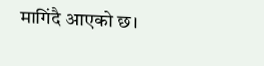मागिंदै आएको छ।